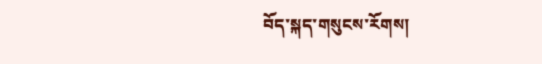བོད་སྐད་གསུངས་རོགས།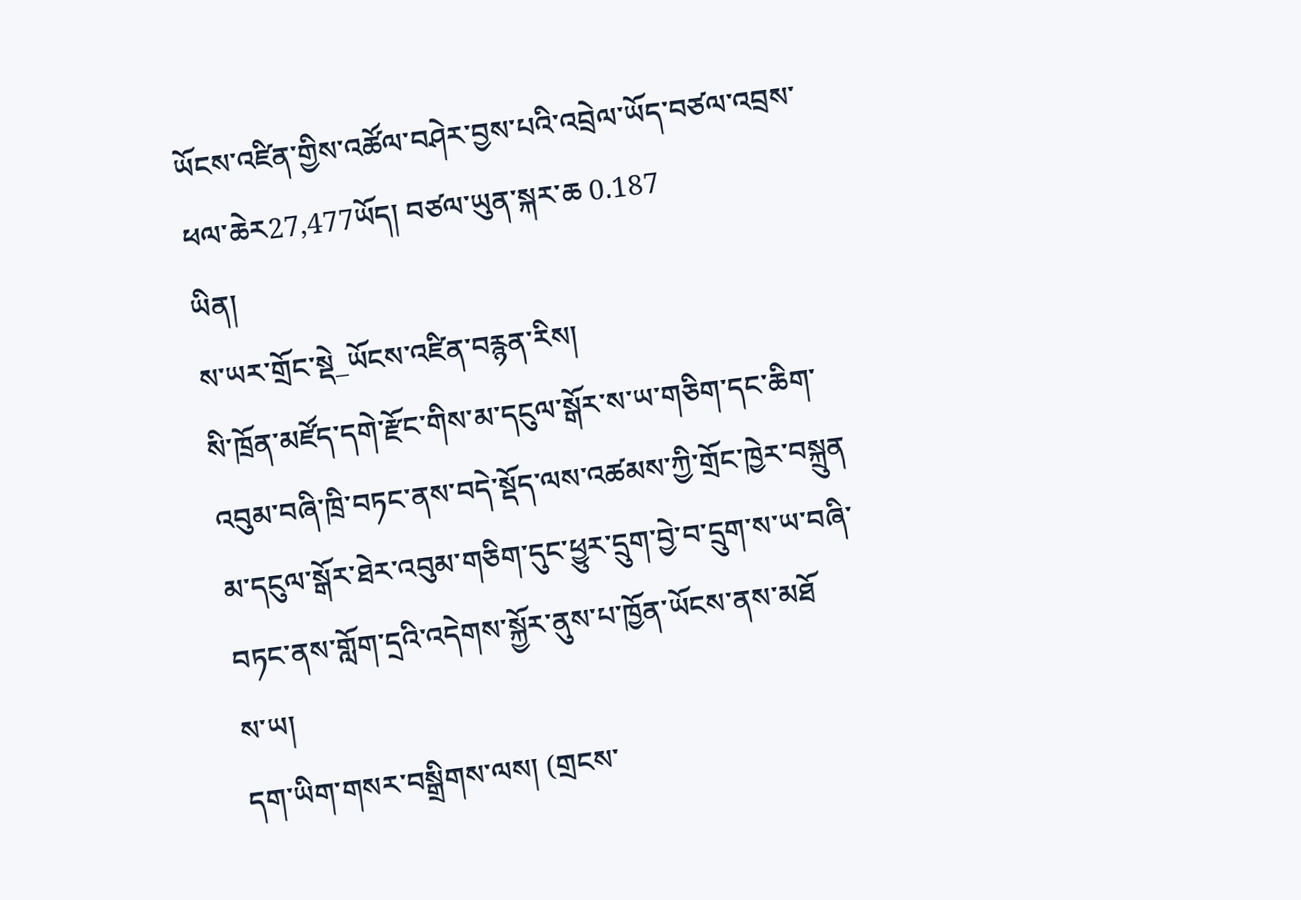ཡོངས་འཛིན་གྱིས་འཚོལ་བཤེར་བྱས་པའི་འབྲེལ་ཡོད་བཙལ་འབྲས་ཕལ་ཆེར27,477ཡོད། བཙལ་ཡུན་སྐར་ཆ 0.187
ཡིན།
ས་ཡར་གྲོང་སྡེ_ཡོངས་འཛིན་བརྙན་རིས།
སི་ཁྲོན་མཛོད་དགེ་རྫོང་གིས་མ་དངུལ་སྒོར་ས་ཡ་གཅིག་དང་ཆིག་འབུམ་བཞི་ཁྲི་བཏང་ནས་བདེ་སྡོད་ལས་འཚམས་ཀྱི་གྲོང་ཁྱེར་བསྐྲུན
མ་དངུལ་སྒོར་ཐེར་འབུམ་གཅིག་དུང་ཕྱུར་དྲུག་བྱེ་བ་དྲུག་ས་ཡ་བཞི་བཏང་ནས་གློག་དྲའི་འདེགས་སྐྱོར་ནུས་པ་ཁྱོན་ཡོངས་ནས་མཐོ
ས་ཡ།
དག་ཡིག་གསར་བསྒྲིགས་ལས། (གྲངས་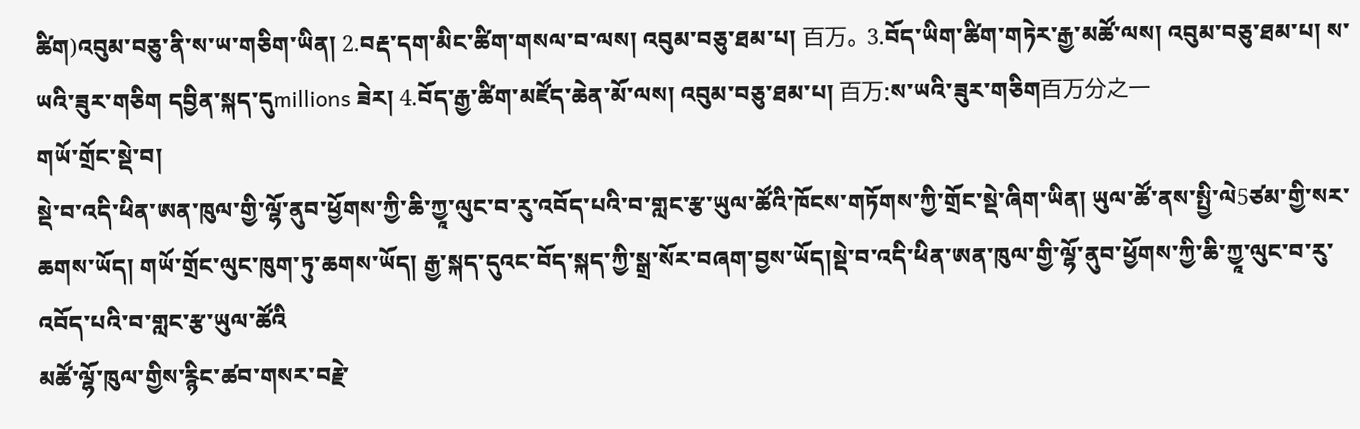ཚིག)འབུམ་བཅུ་ནི་ས་ཡ་གཅིག་ཡིན། 2.བརྡ་དག་མིང་ཚིག་གསལ་བ་ལས། འབུམ་བཅུ་ཐམ་པ། 百万。 3.བོད་ཡིག་ཚིག་གཏེར་རྒྱ་མཚོ་ལས། འབུམ་བཅུ་ཐམ་པ། ས་ཡའི་ཟུར་གཅིག དབྱིན་སྐད་དུmillions ཟེར། 4.བོད་རྒྱ་ཚིག་མཛོད་ཆེན་མོ་ལས། འབུམ་བཅུ་ཐམ་པ། 百万:ས་ཡའི་ཟུར་གཅིག百万分之一
གཡོ་གྲོང་སྡེ་བ།
སྡེ་བ་འདི་ཕིན་ཨན་ཁུལ་གྱི་ལྷོ་ནུབ་ཕྱོགས་ཀྱི་ཆི་ཀྱཱ་ལུང་བ་རུ་འབོད་པའི་བ་གླང་རྩ་ཡུལ་ཚོའི་ཁོངས་གཏོགས་ཀྱི་གྲོང་སྡེ་ཞིག་ཡིན། ཡུལ་ཚོ་ནས་སྤྱི་ལེ5ཙམ་གྱི་སར་ཆགས་ཡོད། གཡོ་གྲོང་ལུང་ཁུག་ཏུ་ཆགས་ཡོད། རྒྱ་སྐད་དུའང་བོད་སྐད་ཀྱི་སྒྲ་སོར་བཞག་བྱས་ཡོད།སྡེ་བ་འདི་ཕིན་ཨན་ཁུལ་གྱི་ལྷོ་ནུབ་ཕྱོགས་ཀྱི་ཆི་ཀྱཱ་ལུང་བ་རུ་འབོད་པའི་བ་གླང་རྩ་ཡུལ་ཚོའི
མཚོ་ལྷོ་ཁུལ་གྱིས་རྙིང་ཚབ་གསར་བརྗེ་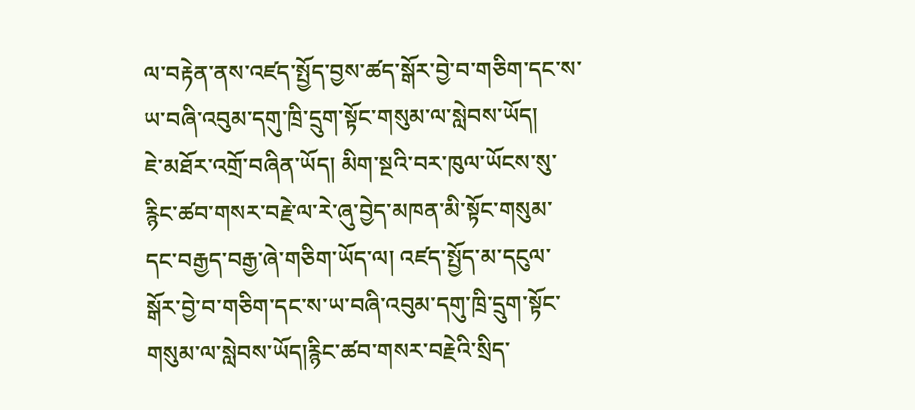ལ་བརྟེན་ནས་འཛད་སྤྱོད་བྱས་ཚད་སྒོར་བྱེ་བ་གཅིག་དང་ས་ཡ་བཞི་འབུམ་དགུ་ཁྲི་དྲུག་སྟོང་གསུམ་ལ་སླེབས་ཡོད།
ཇེ་མཐོར་འགྲོ་བཞིན་ཡོད། མིག་སྔའི་བར་ཁུལ་ཡོངས་སུ་རྙིང་ཚབ་གསར་བརྗེ་ལ་རེ་ཞུ་བྱེད་མཁན་མི་སྟོང་གསུམ་དང་བརྒྱད་བརྒྱ་ཞེ་གཅིག་ཡོད་ལ། འཛད་སྤྱོད་མ་དངུལ་སྒོར་བྱེ་བ་གཅིག་དང་ས་ཡ་བཞི་འབུམ་དགུ་ཁྲི་དྲུག་སྟོང་གསུམ་ལ་སླེབས་ཡོད།རྙིང་ཚབ་གསར་བརྗེའི་སྲིད་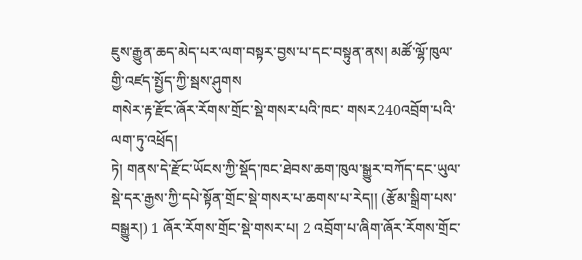ཇུས་རྒྱུན་ཆད་མེད་པར་ལག་བསྟར་བྱས་པ་དང་བསྟུན་ནས། མཚོ་ལྷོ་ཁུལ་གྱི་འཛད་སྤྱོད་ཀྱི་སྦས་ཤུགས
གསེར་རྟ་རྫོང་ཞོར་རོགས་གྲོང་སྡེ་གསར་པའི་ཁང་ གསར240འབྲོག་པའི་ལག་ཏུ་འཕྲོད།
ཏེ། གནས་དེ་རྫོང་ཡོངས་ཀྱི་སྡོད་ཁང་ཐེབས་ཆག་ཁུལ་སྒྱུར་བཀོད་དང་ཡུལ་སྡེ་དར་རྒྱས་ཀྱི་དཔེ་སྟོན་གྲོང་སྡེ་གསར་པ་ཆགས་པ་རེད།། (རྩོམ་སྒྲིག་པས་བསྒྱུར།) 1 ཞོར་རོགས་གྲོང་སྡེ་གསར་པ། 2 འབྲོག་པ་ཞིག་ཞོར་རོགས་གྲོང་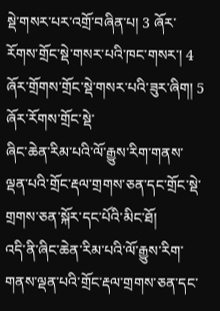སྡེ་གསར་པར་འགྲོ་བཞིན་པ། 3 ཞོར་རོགས་གྲོང་སྡེ་གསར་པའི་ཁང་གསར་། 4 ཞོར་གྲོགས་གྲོང་སྡེ་གསར་པའི་ཟུར་ཞིག། 5 ཞོར་རོགས་གྲོང་སྡེ་
ཞིང་ཆེན་རིམ་པའི་ལོ་རྒྱུས་རིག་གནས་ལྡན་པའི་གྲོང་རྡལ་གྲགས་ཅན་དང་གྲོང་སྡེ་གྲགས་ཅན་སྐོར་དང་པོའི་མིང་ཐོ།
འདི་ནི་ཞིང་ཆེན་རིམ་པའི་ལོ་རྒྱུས་རིག་གནས་ལྡན་པའི་གྲོང་རྡལ་གྲགས་ཅན་དང་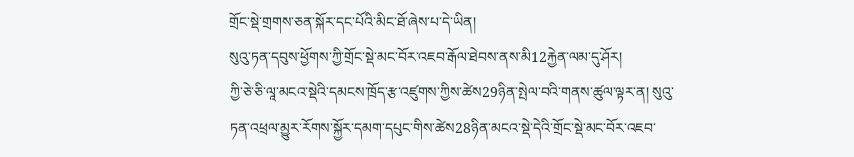གྲོང་སྡེ་གྲགས་ཅན་སྐོར་དང་པོའི་མིང་ཐོ་ཞེས་པ་དེ་ཡིན།
སུའུ་ཏན་དབུས་ཕྱོགས་ཀྱི་གྲོང་སྡེ་མང་བོར་འཇབ་རྒོལ་ཐེབས་ནས་མི12རྐྱེན་ལམ་དུ་ཤོར།
ཀྱི་ཅེ་ཅི་ལཱ་མངའ་སྡེའི་དམངས་ཁྲོད་རྩ་འཛུགས་ཀྱིས་ཚེས29ཉིན་སྤེལ་བའི་གནས་ཚུལ་ལྟར་ན། སུའུ་ཏན་འཕྲལ་མྱུར་རོགས་སྐྱོར་དམག་དཔུང་གིས་ཚེས28ཉིན་མངའ་སྡེ་དེའི་གྲོང་སྡེ་མང་བོར་འཇབ་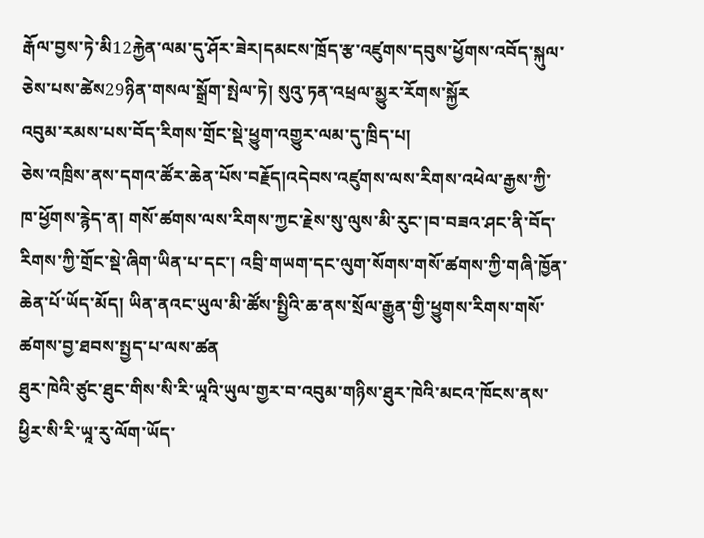རྒོལ་བྱས་ཏེ་མི12རྐྱེན་ལམ་དུ་ཤོར་ཟེར།དམངས་ཁྲོད་རྩ་འཛུགས་དབུས་ཕྱོགས་འབོད་སྐུལ་ཅེས་པས་ཚེས29ཉིན་གསལ་སྒྲོག་སྤེལ་ཏེ། སུའུ་ཏན་འཕྲལ་མྱུར་རོགས་སྐྱོར
འབུམ་རམས་པས་བོད་རིགས་གྲོང་སྡེ་ཕྱུག་འགྱུར་ལམ་དུ་ཁྲིད་པ།
ཅེས་འཁྲིས་ནས་དགའ་ཚོར་ཆེན་པོས་བརྗོད།འདེབས་འཛུགས་ལས་རིགས་འཕེལ་རྒྱས་ཀྱི་ཁ་ཕྱོགས་རྙེད་ན། གསོ་ཚགས་ལས་རིགས་ཀྱང་རྗེས་སུ་ལུས་མི་རུང་།བ་བཟའ་ཤང་ནི་བོད་རིགས་ཀྱི་གྲོང་སྡེ་ཞིག་ཡིན་པ་དང་། འབྲི་གཡག་དང་ལུག་སོགས་གསོ་ཚགས་ཀྱི་གཞི་ཁྱོན་ཆེན་པོ་ཡོད་མོད། ཡིན་ནའང་ཡུལ་མི་ཚོས་སྤྱིའི་ཆ་ནས་སྲོལ་རྒྱུན་གྱི་ཕྱུགས་རིགས་གསོ་ཚགས་བྱ་ཐབས་སྤྱད་པ་ལས་ཚན
ཐུར་ཁེའི་ཙུང་ཐུང་གིས་སི་རི་ཡཱའི་ཡུལ་གྱར་བ་འབུམ་གཉིས་ཐུར་ཁེའི་མངའ་ཁོངས་ནས་ཕྱིར་སི་རི་ཡཱ་རུ་ལོག་ཡོད་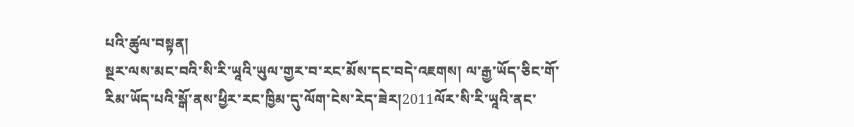པའི་ཚུལ་བསྟན།
སྔར་ལས་མང་བའི་སི་རི་ཡཱའི་ཡུལ་གྱར་བ་རང་མོས་དང་བདེ་འཇགས། ལ་རྒྱ་ཡོད་ཅིང་གོ་རིམ་ཡོད་པའི་སྒོ་ནས་ཕྱིར་རང་ཁྱིམ་དུ་ལོག་ངེས་རེད་ཟེར།2011ལོར་སི་རི་ཡཱའི་ནང་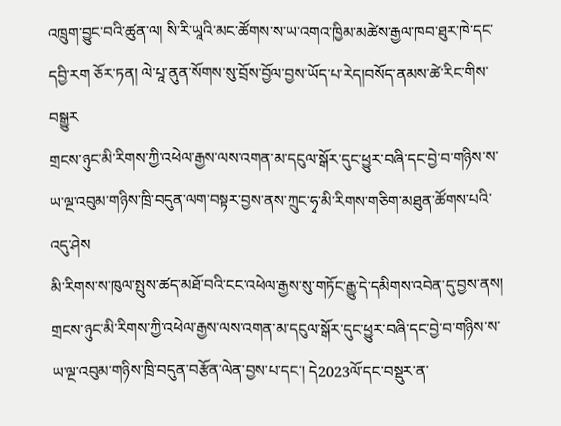འཁྲུག་བྱུང་བའི་ཚུན་ལ། སི་རི་ཡཱའི་མང་ཚོགས་ས་ཡ་འགའ་ཁྱིམ་མཚེས་རྒྱལ་ཁབ་ཐུར་ཁེ་དང་དབྱི་རག ཅོར་ཏན། ལེ་པཱ་ནུན་སོགས་སུ་བྲོས་བྱོལ་བྱས་ཡོད་པ་རེད།བསོད་ནམས་ཚེ་རིང་གིས་བསྒྱུར
གྲངས་ཉུང་མི་རིགས་ཀྱི་འཕེལ་རྒྱས་ལས་འགན་མ་དངུལ་སྒོར་དུང་ཕྱུར་བཞི་དང་བྱེ་བ་གཉིས་ས་ཡ་ལྔ་འབུམ་གཉིས་ཁྲི་བདུན་ལག་བསྟར་བྱས་ནས་ཀྲུང་ཧྭ་མི་རིགས་གཅིག་མཐུན་ཚོགས་པའི་འདུ་ཤེས
མི་རིགས་ས་ཁུལ་སྤུས་ཚད་མཐོ་བའི་ངང་འཕེལ་རྒྱས་སུ་གཏོང་རྒྱུ་དེ་དམིགས་འབེན་དུ་བྱས་ནས། གྲངས་ཉུང་མི་རིགས་ཀྱི་འཕེལ་རྒྱས་ལས་འགན་མ་དངུལ་སྒོར་དུང་ཕྱུར་བཞི་དང་བྱེ་བ་གཉིས་ས་ཡ་ལྔ་འབུམ་གཉིས་ཁྲི་བདུན་བརྩོན་ལེན་བྱས་པ་དང་། དེ2023ལོ་དང་བསྡུར་ན་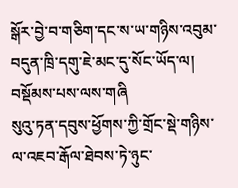སྒོར་བྱེ་བ་གཅིག་དང་ས་ཡ་གཉིས་འབུམ་བདུན་ཁྲི་དགུ་ཇེ་མང་དུ་སོང་ཡོད་ལ། བསྡོམས་པས་ལས་གཞི
སུའུ་ཏན་དབུས་ཕྱོགས་ཀྱི་གྲོང་སྡེ་གཉིས་ལ་འཇབ་རྒོལ་ཐེབས་ཏེ་ཉུང་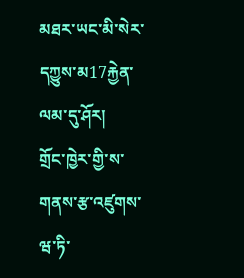མཐར་ཡང་མི་སེར་དཀྱུས་མ17རྐྱེན་ལམ་དུ་ཤོར།
གྲོང་ཁྱེར་གྱི་ས་གནས་རྩ་འཛུགས་ཝ་ཏི་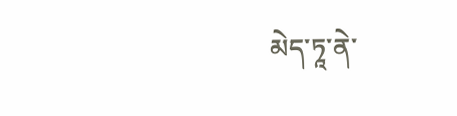མེད་ཏཱ་ནེ་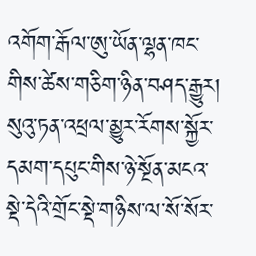འགོག་རྒོལ་ཨུ་ཡོན་ལྷན་ཁང་གིས་ཚེས་གཅིག་ཉིན་བཤད་རྒྱུར། སུའུ་ཏན་འཕྲལ་མྱུར་རོགས་སྐྱོར་དམག་དཔུང་གིས་ཉེ་སྔོན་མངའ་སྡེ་དེའི་གྲོང་སྡེ་གཉིས་ལ་སོ་སོར་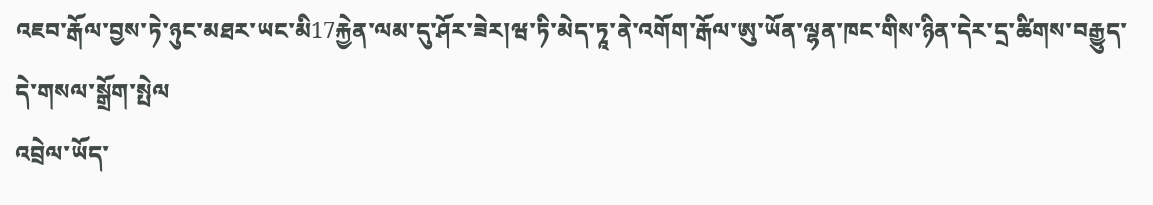འཇབ་རྒོལ་བྱས་ཏེ་ཉུང་མཐར་ཡང་མི17རྐྱེན་ལམ་དུ་ཤོར་ཟེར།ཝ་ཏི་མེད་ཏཱ་ནེ་འགོག་རྒོལ་ཨུ་ཡོན་ལྷན་ཁང་གིས་ཉིན་དེར་དྲ་ཚིགས་བརྒྱུད་དེ་གསལ་སྒྲོག་སྤེལ
འབྲེལ་ཡོད་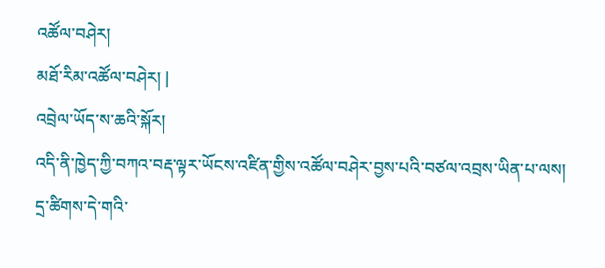འཚོལ་བཤེར།
མཐོ་རིམ་འཚོལ་བཤེར། |
འབྲེལ་ཡོད་ས་ཆའི་སྐོར།
འདི་ནི་ཁྱེད་ཀྱི་བཀའ་བརྡ་ལྟར་ཡོངས་འཛིན་གྱིས་འཚོལ་བཤེར་བྱས་པའི་བཙལ་འབྲས་ཡིན་པ་ལས། དྲ་ཚིགས་དེ་གའི་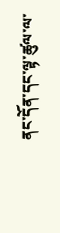ནང་དོན་དང་ལྟ་ཚུལ་ལ་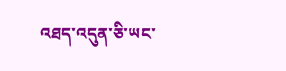འཐད་འདུན་ཅི་ཡང་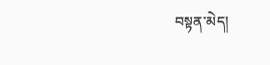བསྟན་མེད།